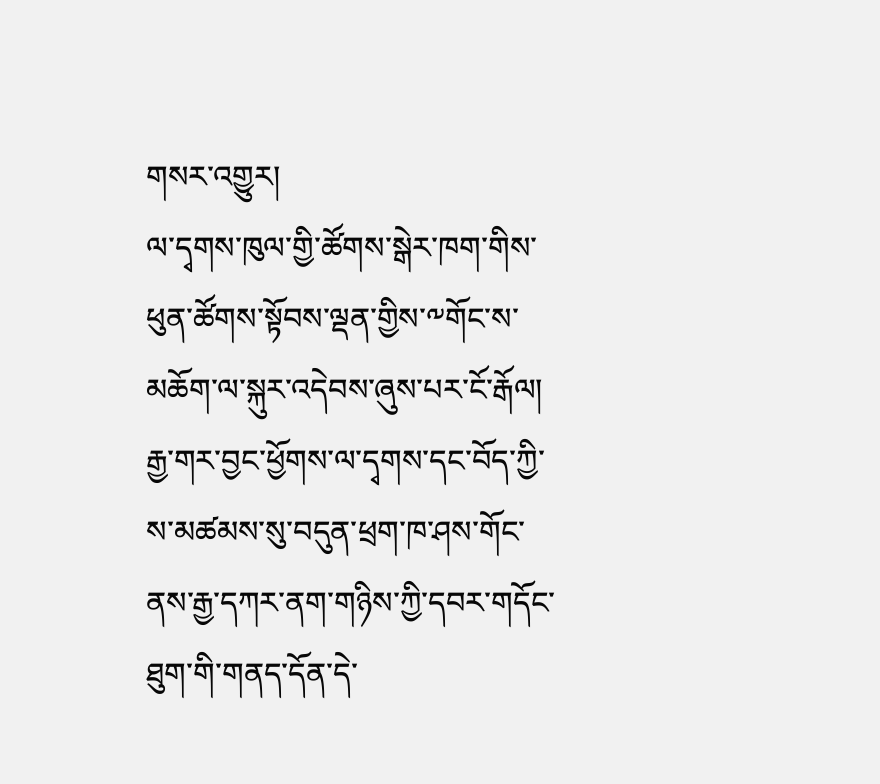གསར་འགྱུར།
ལ་དྭགས་ཁུལ་གྱི་ཚོགས་སྒེར་ཁག་གིས་ཕུན་ཚོགས་སྟོབས་ལྡན་གྱིས་༸གོང་ས་མཆོག་ལ་སྐུར་འདེབས་ཞུས་པར་ངོ་རྒོལ།
རྒྱ་གར་བྱང་ཕྱོགས་ལ་དྭགས་དང་བོད་ཀྱི་ས་མཚམས་སུ་བདུན་ཕྲག་ཁ་ཤས་གོང་ནས་རྒྱ་དཀར་ནག་གཉིས་ཀྱི་དབར་གདོང་ཐུག་གི་གནད་དོན་དེ་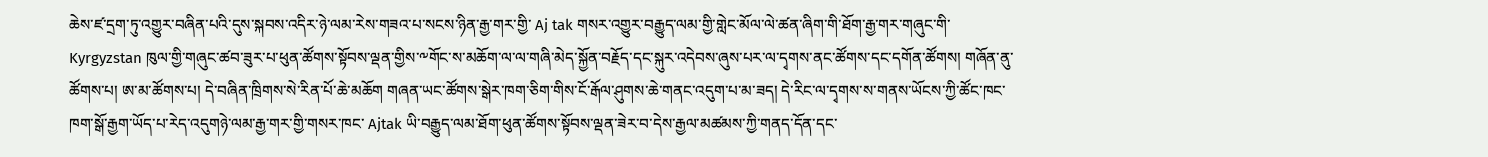ཆེས་ཛ་དྲག་ཏུ་འགྱུར་བཞིན་པའི་དུས་སྐབས་འདིར་ཉེ་ལམ་རེས་གཟའ་པ་སངས་ཉིན་རྒྱ་གར་གྱི་ Aj tak གསར་འགྱུར་བརྒྱུད་ལམ་གྱི་གླེང་མོལ་ལེ་ཚན་ཞིག་གི་ཐོག་རྒྱ་གར་གཞུང་གི་ Kyrgyzstan ཁུལ་གྱི་གཞུང་ཚབ་ཟུར་པ་ཕུན་ཚོགས་སྟོབས་ལྡན་གྱིས་༸གོང་ས་མཆོག་ལ་ལ་གཞི་མེད་སྐྱོན་བརྗོད་དང་སྐུར་འདེབས་ཞུས་པར་ལ་དྭགས་ནང་ཚོགས་དང་དགོན་ཚོགས། གཞོན་ནུ་ཚོགས་པ། ཨ་མ་ཚོགས་པ། དེ་བཞིན་ཁྲིགས་སེ་རིན་པོ་ཆེ་མཆོག གཞན་ཡང་ཚོགས་སྒེར་ཁག་ཅིག་གིས་ངོ་རྒོལ་ཤུགས་ཆེ་གནང་འདུག་པ་མ་ཟད། དེ་རིང་ལ་དྭགས་ས་གནས་ཡོངས་ཀྱི་ཚོང་ཁང་ཁག་སྒོ་རྒྱག་ཡོད་པ་རེད་འདུགཉེ་ལམ་རྒྱ་གར་གྱི་གསར་ཁང་ Ajtak ཡི་བརྒྱུད་ལམ་ཐོག་ཕུན་ཚོགས་སྟོབས་ལྡན་ཟེར་བ་དེས་རྒྱལ་མཚམས་ཀྱི་གནད་དོན་དང་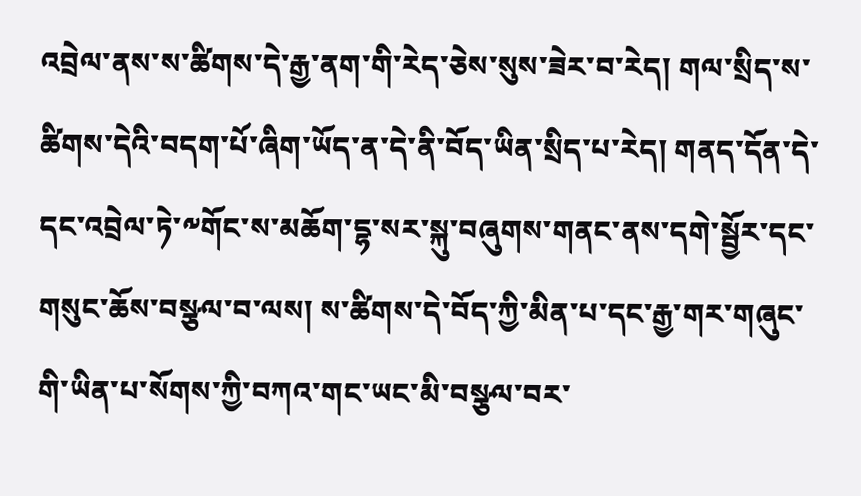འབྲེལ་ནས་ས་ཚིགས་དེ་རྒྱ་ནག་གི་རེད་ཅེས་སུས་ཟེར་བ་རེད། གལ་སྲིད་ས་ཚིགས་དེའི་བདག་པོ་ཞིག་ཡོད་ན་དེ་ནི་བོད་ཡིན་སྲིད་པ་རེད། གནད་དོན་དེ་དང་འབྲེལ་ཏེ་༸གོང་ས་མཆོག་དྷ་སར་སྐུ་བཞུགས་གནང་ནས་དགེ་སྦྱོར་དང་གསུང་ཆོས་བསྩལ་བ་ལས། ས་ཚིགས་དེ་བོད་ཀྱི་མིན་པ་དང་རྒྱ་གར་གཞུང་གི་ཡིན་པ་སོགས་ཀྱི་བཀའ་གང་ཡང་མི་བསྩལ་བར་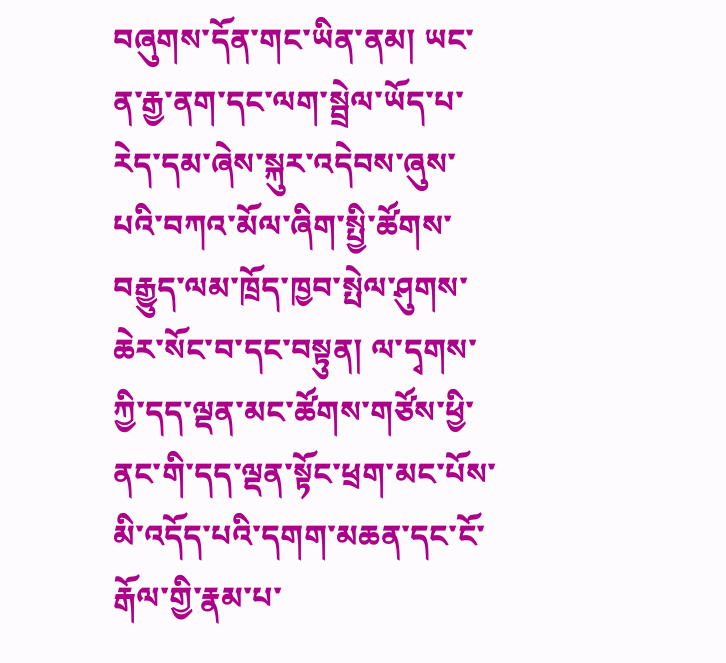བཞུགས་དོན་གང་ཡིན་ནམ། ཡང་ན་རྒྱ་ནག་དང་ལག་སྦྲེལ་ཡོད་པ་རེད་དམ་ཞེས་སྐུར་འདེབས་ཞུས་པའི་བཀའ་མོལ་ཞིག་སྤྱི་ཚོགས་བརྒྱུད་ལམ་ཁྲོད་ཁྱབ་སྤེལ་ཤུགས་ཆེར་སོང་བ་དང་བསྟུན། ལ་དྭགས་ཀྱི་དད་ལྡན་མང་ཚོགས་གཙོས་ཕྱི་ནང་གི་དད་ལྡན་སྟོང་ཕྲག་མང་པོས་མི་འདོད་པའི་དགག་མཆན་དང་ངོ་རྒོལ་གྱི་རྣམ་པ་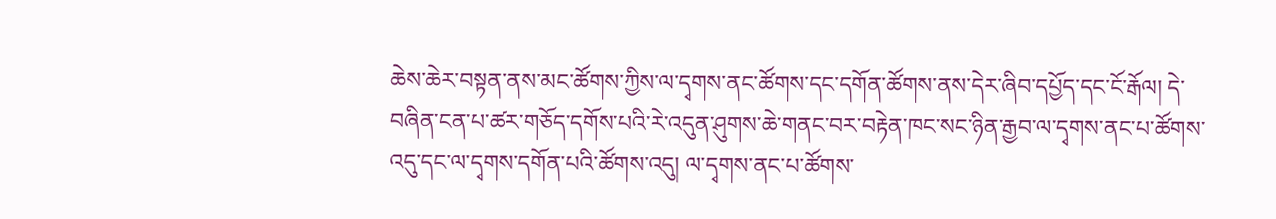ཆེས་ཆེར་བསྟན་ནས་མང་ཚོགས་ཀྱིས་ལ་དྭགས་ནང་ཚོགས་དང་དགོན་ཚོགས་ནས་དེར་ཞིབ་དཔྱོད་དང་ངོ་རྒོལ། དེ་བཞིན་ངན་པ་ཚར་གཅོད་དགོས་པའི་རེ་འདུན་ཤུགས་ཆེ་གནང་བར་བརྟེན་ཁང་སང་ཉིན་རྒྱབ་ལ་དྭགས་ནང་པ་ཚོགས་འདུ་དང་ལ་དྭགས་དགོན་པའི་ཚོགས་འདུ། ལ་དྭགས་ནང་པ་ཚོགས་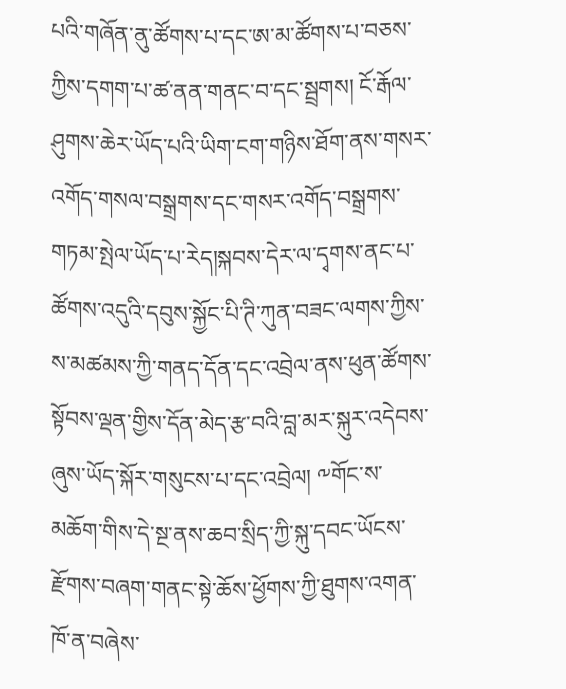པའི་གཞོན་ནུ་ཚོགས་པ་དང་ཨ་མ་ཚོགས་པ་བཅས་ཀྱིས་དགག་པ་ཚ་ནན་གནང་བ་དང་སྦྲགས། ངོ་རྒོལ་ཤུགས་ཆེར་ཡོད་པའི་ཡིག་ངག་གཉིས་ཐོག་ནས་གསར་འགོད་གསལ་བསྒྲགས་དང་གསར་འགོད་བསྒྲགས་གཏམ་སྤེལ་ཡོད་པ་རེད།སྐབས་དེར་ལ་དྭགས་ནང་པ་ཚོགས་འདུའི་དབུས་སྐྱོང་པི་ཊི་ཀུན་བཟང་ལགས་ཀྱིས་ས་མཚམས་ཀྱི་གནད་དོན་དང་འབྲེལ་ནས་ཕུན་ཚོགས་སྟོབས་ལྡན་གྱིས་དོན་མེད་རྩ་བའི་བླ་མར་སྐུར་འདེབས་ཞུས་ཡོད་སྐོར་གསུངས་པ་དང་འབྲེལ། ༸གོང་ས་མཆོག་གིས་དེ་སྔ་ནས་ཆབ་སྲིད་ཀྱི་སྐུ་དབང་ཡོངས་རྫོགས་བཞག་གནང་སྟེ་ཆོས་ཕྱོགས་ཀྱི་ཐུགས་འགན་ཁོ་ན་བཞེས་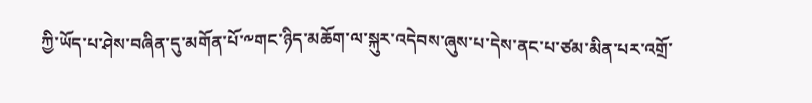ཀྱི་ཡོད་པ་ཤེས་བཞིན་དུ་མགོན་པོ་༸གང་ཉིད་མཆོག་ལ་སྐུར་འདེབས་ཞུས་པ་དེས་ནང་པ་ཙམ་མིན་པར་འགྲོ་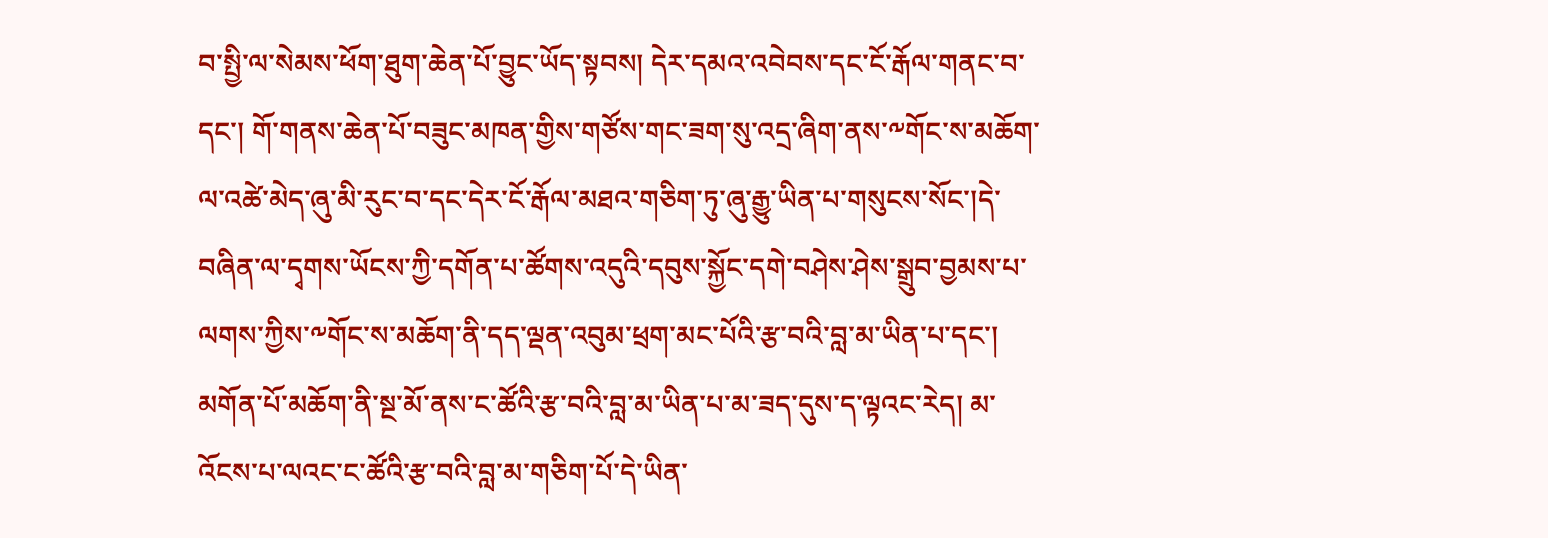བ་སྤྱི་ལ་སེམས་ཕོག་ཐུག་ཆེན་པོ་བྱུང་ཡོད་སྟབས། དེར་དམའ་འབེབས་དང་ངོ་རྒོལ་གནང་བ་དང་། གོ་གནས་ཆེན་པོ་བཟུང་མཁན་གྱིས་གཙོས་གང་ཟག་སུ་འདྲ་ཞིག་ནས་༸གོང་ས་མཆོག་ལ་འཚེ་མེད་ཞུ་མི་རུང་བ་དང་དེར་ངོ་རྒོལ་མཐའ་གཅིག་ཏུ་ཞུ་རྒྱུ་ཡིན་པ་གསུངས་སོང་།དེ་བཞིན་ལ་དྭགས་ཡོངས་ཀྱི་དགོན་པ་ཚོགས་འདུའི་དབུས་སྐྱོང་དགེ་བཤེས་ཤེས་སྒྲུབ་བྱམས་པ་ལགས་ཀྱིས་༸གོང་ས་མཆོག་ནི་དད་ལྡན་འབུམ་ཕྲག་མང་པོའི་རྩ་བའི་བླ་མ་ཡིན་པ་དང་། མགོན་པོ་མཆོག་ནི་སྔ་མོ་ནས་ང་ཚོའི་རྩ་བའི་བླ་མ་ཡིན་པ་མ་ཟད་དུས་ད་ལྟའང་རེད། མ་འོངས་པ་ལའང་ང་ཚོའི་རྩ་བའི་བླ་མ་གཅིག་པོ་དེ་ཡིན་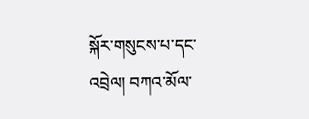སྐོར་གསུངས་པ་དང་འབྲེལ། བཀའ་མོལ་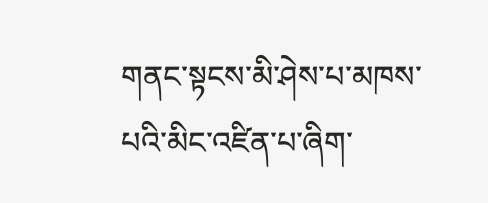གནང་སྟངས་མི་ཤེས་པ་མཁས་པའི་མིང་འཛིན་པ་ཞིག་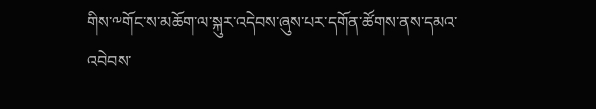གིས་༸གོང་ས་མཆོག་ལ་སྐུར་འདེབས་ཞུས་པར་དགོན་ཚོགས་ནས་དམའ་འབེབས་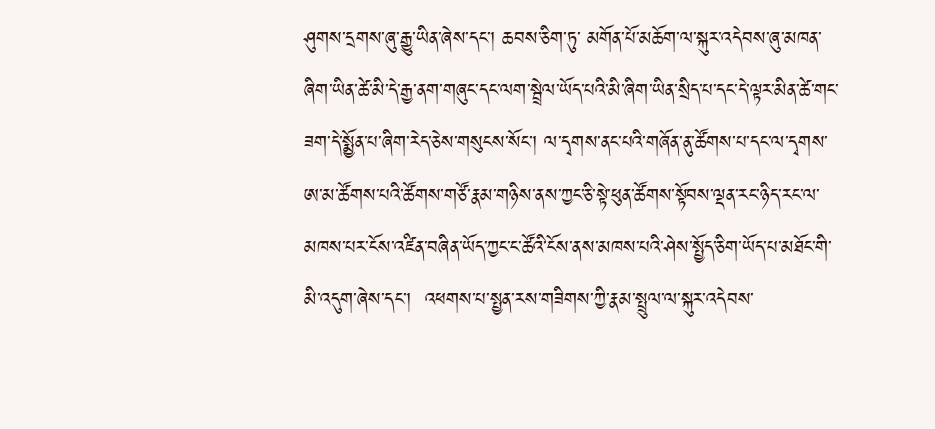ཤུགས་དྲགས་ཞུ་རྒྱུ་ཡིན་ཞེས་དང་། ཆབས་ཅིག་ཏུ་ མགོན་པོ་མཆོག་ལ་སྐུར་འདེབས་ཞུ་མཁན་ཞིག་ཡིན་ཚེ་མི་དེ་རྒྱ་ནག་གཞུང་དང་ལག་སྦྲེལ་ཡོད་པའི་མི་ཞིག་ཡིན་སྲིད་པ་དང་དེ་ལྟར་མིན་ཚེ་གང་ཟག་དེ་སྨྱོན་པ་ཞིག་རེད་ཅེས་གསུངས་སོང་། ལ་དྭགས་ནང་པའི་གཞོན་ནུ་ཚོགས་པ་དང་ལ་དྭགས་ཨ་མ་ཚོགས་པའི་ཚོགས་གཙོ་རྣམ་གཉིས་ནས་ཀྱང་ཅི་སྟེ་ཕུན་ཚོགས་སྟོབས་ལྡན་རང་ཉིད་རང་ལ་མཁས་པར་ངོས་འཛིན་བཞིན་ཡོད་ཀྱང་ང་ཚོའི་ངོས་ནས་མཁས་པའི་ཤེས་སྤྱོད་ཅིག་ཡོད་པ་མཐོང་གི་མི་འདུག་ཞེས་དང་།  འཕགས་པ་སྤྱན་རས་གཟིགས་ཀྱི་རྣམ་སྤྲུལ་ལ་སྐུར་འདེབས་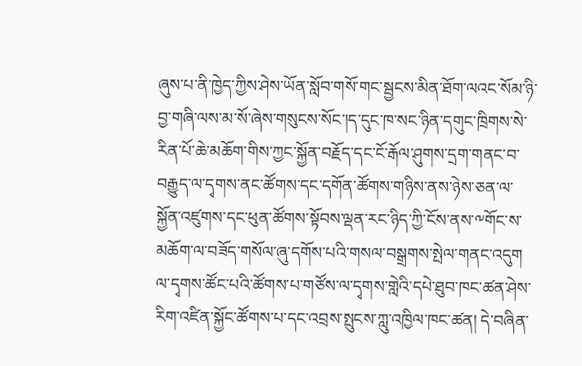ཞུས་པ་ནི་ཁྱེད་ཀྱིས་ཤེས་ཡོན་སློབ་གསོ་གང་སྦྱངས་མིན་ཐོག་ལའང་སོམ་ཉི་བྱ་གཞི་ལས་མ་སོ་ཞེས་གསུངས་སོང་།ད་དུང་ཁ་སང་ཉིན་དགུང་ཁྲིགས་སེ་རིན་པོ་ཆེ་མཆོག་གིས་ཀྱང་སྐྱོན་བརྗོད་དང་ངོ་རྒོལ་ཤུགས་དྲག་གནང་བ་བརྒྱུད་ལ་དྭགས་ནང་ཚོགས་དང་དགོན་ཚོགས་གཉིས་ནས་ཉེས་ཅན་ལ་སྐྱོན་འཛུགས་དང་ཕུན་ཚོགས་སྟོབས་ལྡན་རང་ཉིད་ཀྱི་ངོས་ནས་༸གོང་ས་མཆོག་ལ་བཟོད་གསོལ་ཞུ་དགོས་པའི་གསལ་བསྒྲགས་སྤེལ་གནང་འདུག ལ་དྭགས་ཚོང་པའི་ཚོགས་པ་གཙོས་ལ་དྭགས་གླེའི་དཔེ་ཐུབ་ཁང་ཚན་ཤེས་རིག་འཛིན་སྐྱོང་ཚོགས་པ་དང་འབྲས་སྤུངས་ཀླུ་འཁྱིལ་ཁང་ཚན། དེ་བཞིན་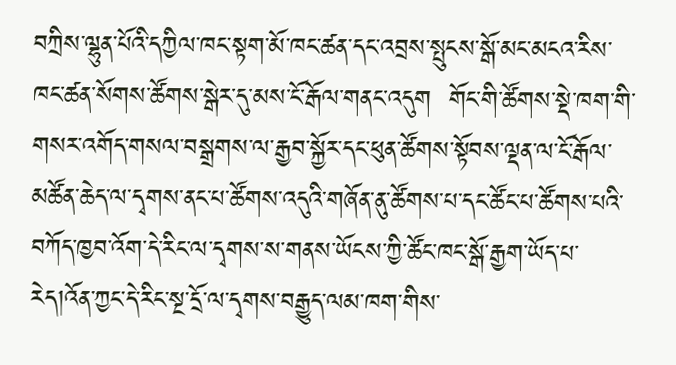བཀྲིས་ལྷུན་པོའི་དཀྱིལ་ཁང་སྟག་མོ་ཁང་ཚན་དང་འབྲས་སྤུངས་སྒོ་མང་མངའ་རིས་ཁང་ཚན་སོགས་ཚོགས་སྒེར་དུ་མས་ངོ་རྒོལ་གནང་འདུག  གོང་གི་ཚོགས་སྡེ་ཁག་གི་གསར་འགོད་གསལ་བསྒྲགས་ལ་རྒྱབ་སྐྱོར་དང་ཕུན་ཚོགས་སྟོབས་ལྡན་ལ་ངོ་རྒོལ་མཚོན་ཆེད་ལ་དྭགས་ནང་པ་ཚོགས་འདུའི་གཞོན་ནུ་ཚོགས་པ་དང་ཚོང་པ་ཚོགས་པའི་བཀོད་ཁྱབ་འོག་དེ་རིང་ལ་དྭགས་ས་གནས་ཡོངས་ཀྱི་ཚོང་ཁང་སྒོ་རྒྱག་ཡོད་པ་རེད།འོན་ཀྱང་དེ་རིང་སྔ་དྲོ་ལ་དྭགས་བརྒྱུད་ལམ་ཁག་གིས་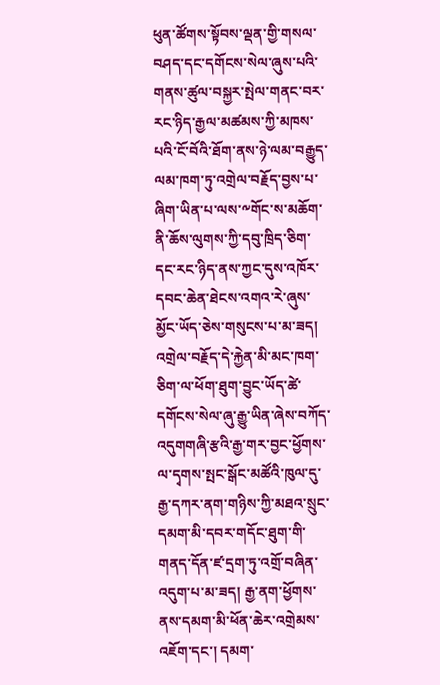ཕུན་ཚོགས་སྟོབས་ལྡན་གྱི་གསལ་བཤད་དང་དགོངས་སེལ་ཞུས་པའི་གནས་ཚུལ་བསྐྱར་སྤེལ་གནང་བར་རང་ཉིད་རྒྱལ་མཚམས་ཀྱི་མཁས་པའི་ངོ་བོའི་ཐོག་ནས་ཉེ་ལམ་བརྒྱུད་ལམ་ཁག་ཏུ་འགྲེལ་བརྗོད་བྱས་པ་ཞིག་ཡིན་པ་ལས་༸གོང་ས་མཆོག་ནི་ཆོས་ལུགས་ཀྱི་དབུ་ཁྲིད་ཅིག་དང་རང་ཉིད་ནས་ཀྱང་དུས་འཁོར་དབང་ཆེན་ཐེངས་འགའ་རེ་ཞུས་མྱོང་ཡོད་ཅེས་གསུངས་པ་མ་ཟད། འགྲེལ་བརྗོད་དེ་རྐྱེན་མི་མང་ཁག་ཅིག་ལ་ཕོག་ཐུག་བྱུང་ཡོད་ཚེ་དགོངས་སེལ་ཞུ་རྒྱུ་ཡིན་ཞེས་བཀོད་འདུགགཞི་རྩའི་རྒྱ་གར་བྱང་ཕྱོགས་ལ་དྭགས་སྤང་སྒོང་མཚོའི་ཁུལ་དུ་རྒྱ་དཀར་ནག་གཉིས་ཀྱི་མཐའ་སྲུང་དམག་མི་དབར་གདོང་ཐུག་གི་གནད་དོན་ཛ་དྲག་ཏུ་འགྲོ་བཞིན་འདུག་པ་མ་ཟད། རྒྱ་ནག་ཕྱོགས་ནས་དམག་མི་ཕོན་ཆེར་འགྲེམས་འཇོག་དང་། དམག་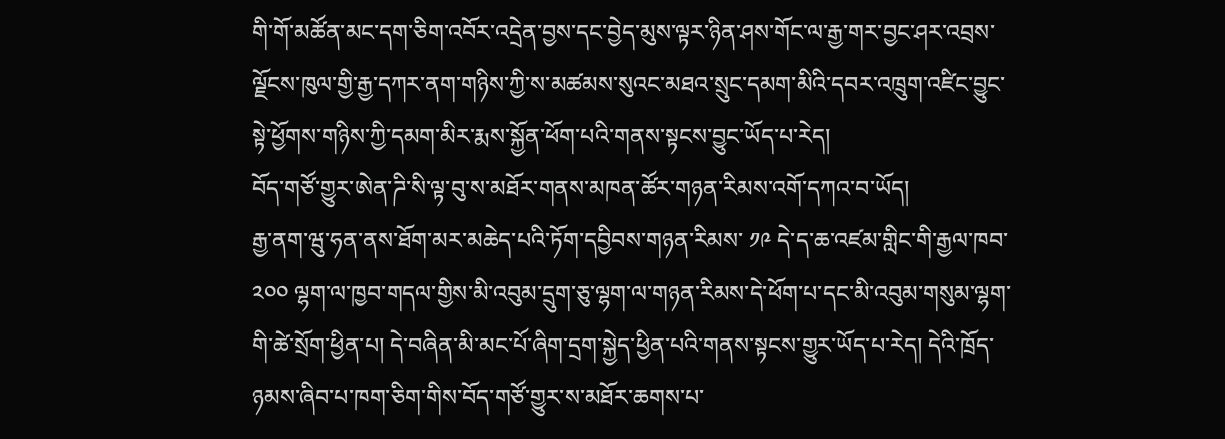གི་གོ་མཚོན་མང་དག་ཅིག་འབོར་འདྲེན་བྱས་དང་བྱེད་མུས་ལྟར་ཉིན་ཤས་གོང་ལ་རྒྱ་གར་བྱང་ཤར་འབྲས་ལྗོངས་ཁུལ་གྱི་རྒྱ་དཀར་ནག་གཉིས་ཀྱི་ས་མཚམས་སུའང་མཐའ་སྲུང་དམག་མིའི་དབར་འཁྲུག་འཛིང་བྱུང་སྟེ་ཕྱོགས་གཉིས་ཀྱི་དམག་མིར་རྨས་སྐྱོན་ཕོག་པའི་གནས་སྟངས་བྱུང་ཡོད་པ་རེད།
བོད་གཙོ་གྱུར་ཨེན་ཌི་སི་ལྟ་བུ་ས་མཐོར་གནས་མཁན་ཚོར་གཉན་རིམས་འགོ་དཀའ་བ་ཡོད།
རྒྱ་ནག་ཝུ་ཧན་ནས་ཐོག་མར་མཆེད་པའི་ཏོག་དབྱིབས་གཉན་རིམས་ ༡༩ དེ་ད་ཆ་འཛམ་གླིང་གི་རྒྱལ་ཁབ་ ༢༠༠ ལྷག་ལ་ཁྱབ་གདལ་གྱིས་མི་འབུམ་དྲུག་ཅུ་ལྷག་ལ་གཉན་རིམས་དེ་ཕོག་པ་དང་མི་འབུམ་གསུམ་ལྷག་གི་ཚེ་སྲོག་ཕྱིན་པ། དེ་བཞིན་མི་མང་པོ་ཞིག་དྲག་སྐྱེད་ཕྱིན་པའི་གནས་སྟངས་གྱུར་ཡོད་པ་རེད། དེའི་ཁྲོད་ཉམས་ཞིབ་པ་ཁག་ཅིག་གིས་བོད་གཙོ་གྱུར་ས་མཐོར་ཆགས་པ་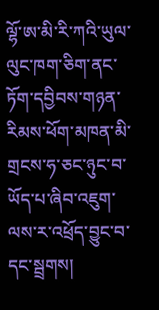ལྷོ་ཨ་མི་རི་ཀའི་ཡུལ་ལུང་ཁག་ཅིག་ནང་ཏོག་དབྱིབས་གཉན་རིམས་ཕོག་མཁན་མི་གྲངས་ཧ་ཅང་ཉུང་བ་ཡོད་པ་ཞིབ་འཇུག་ལས་ར་འཕྲོད་བྱུང་བ་དང་སྦྲགས།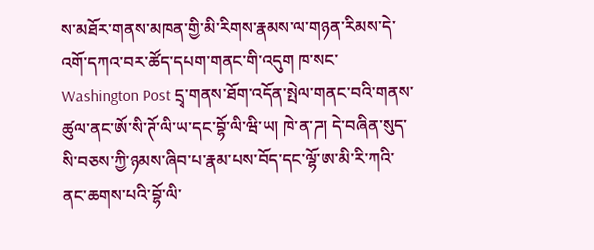ས་མཐོར་གནས་མཁན་གྱི་མི་རིགས་རྣམས་ལ་གཉན་རིམས་དེ་འགོ་དཀའ་བར་ཚོད་དཔག་གནང་གི་འདུག ཁ་སང་ Washington Post དྲྭ་གནས་ཐོག་འདོན་སྤེལ་གནང་བའི་གནས་ཚུལ་ནང་ཨོ་སི་ཊོ་ལི་ཡ་དང་བྷོ་ལི་ཝི་ཡ། ཁེ་ན་ཌ། དེ་བཞིན་སུད་སི་བཅས་ཀྱི་ཉམས་ཞིབ་པ་རྣམ་པས་བོད་དང་ལྷོ་ཨ་མི་རི་ཀའི་ནང་ཆགས་པའི་བྷོ་ལི་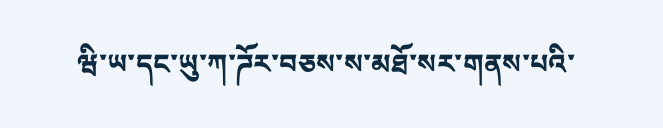ཝི་ཡ་དང་ཡུ་ཀ་ཌོར་བཅས་ས་མཐོ་སར་གནས་པའི་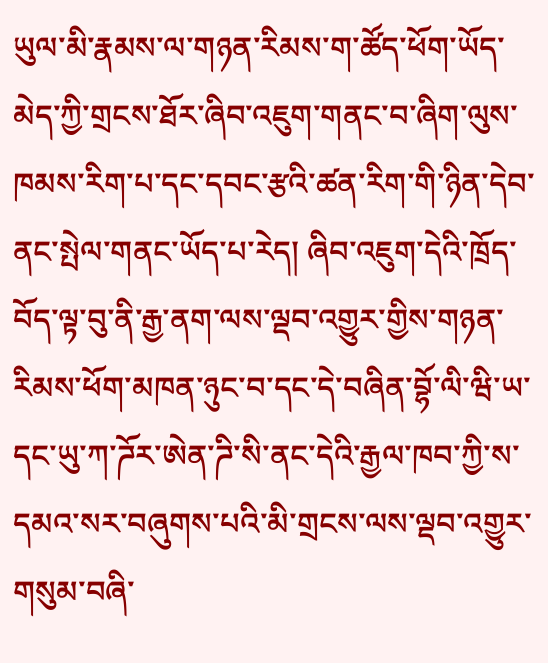ཡུལ་མི་རྣམས་ལ་གཉན་རིམས་ག་ཚོད་ཕོག་ཡོད་མེད་ཀྱི་གྲངས་ཐོར་ཞིབ་འཇུག་གནང་བ་ཞིག་ལུས་ཁམས་རིག་པ་དང་དབང་རྩའི་ཚན་རིག་གི་ཉིན་དེབ་ནང་སྤེལ་གནང་ཡོད་པ་རེད། ཞིབ་འཇུག་དེའི་ཁྲོད་བོད་ལྟ་བུ་ནི་རྒྱ་ནག་ལས་ལྡབ་འགྱུར་གྱིས་གཉན་རིམས་ཕོག་མཁན་ཉུང་བ་དང་དེ་བཞིན་བྷོ་ལི་ཝི་ཡ་དང་ཡུ་ཀ་ཌོར་ཨེན་ཌི་སི་ནང་དེའི་རྒྱལ་ཁབ་ཀྱི་ས་དམའ་སར་བཞུགས་པའི་མི་གྲངས་ལས་ལྡབ་འགྱུར་གསུམ་བཞི་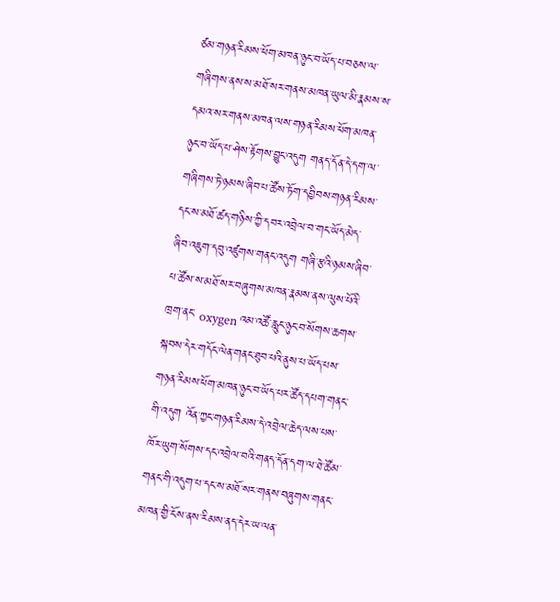ཙམ་གཉན་རིམས་ཕོག་མཁན་ཉུང་བ་ཡོད་པ་བཅས་ལ་གཞིགས་ནས་ས་མཐོ་སར་གནས་མཁན་ཡུལ་མི་རྣམས་ས་དམའ་སར་གནས་མཁན་ལས་གཉན་རིམས་ཕོག་མཁན་ཉུང་བ་ཡོད་པ་ཤེས་རྟོགས་བྱུང་འདུག གནད་དོན་དེ་དག་ལ་གཞིགས་ཏེ་ཉམས་ཞིབ་པ་ཚོས་ཏོག་དབྱིབས་གཉན་རིམས་དང་ས་མཐོ་ཚད་གཉིས་ཀྱི་དབར་འབྲེལ་བ་གང་ཡོད་མེད་ཞིབ་འཇུག་དབུ་འཛུགས་གནང་འདུག གཞི་རྩའི་ཉམས་ཞིབ་པ་ཚོས་ས་མཐོ་སར་བཞུགས་མཁན་རྣམས་ནས་ལུས་པོའི་ཁྲག་ནང་ oxygen འམ་འཚོ་རླུང་ཉུང་བ་སོགས་ཆགས་སྐབས་དེར་གདོང་ལེན་གནང་ཐུབ་པའི་ནུས་པ་ཡོད་པས་གཉན་རིམས་ཕོག་མཁན་ཉུང་བ་ཡོད་པར་ཚོད་དཔག་གནང་གི་འདུག འོན་ཀྱང་གཉན་རིམས་དེ་འབྲེལ་ཆེད་ལས་པས་ཁོར་ཡུག་སོགས་དང་འབྲེལ་བའི་གནད་དོན་དག་ལ་ཐེ་ཚོམ་གནང་གི་འདུག་པ་དང་ས་མཐོ་སར་གནས་བཞུགས་གནང་མཁན་གྱི་ངོས་ནས་རིམས་ནད་དེར་ཡ་ལན་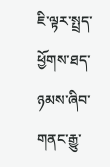ཇི་ལྟར་སྤྲད་ཕྱོགས་ཐད་ཉམས་ཞིབ་གནང་རྒྱུ་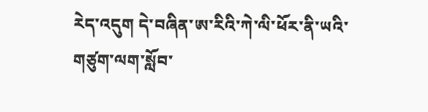རེད་འདུག དེ་བཞིན་ཨ་རིའི་ཀེ་ལི་ཕོར་ནི་ཡའི་གཙུག་ལག་སློབ་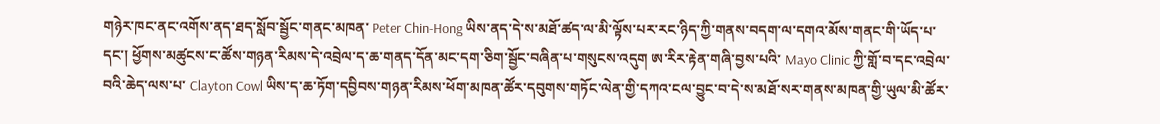གཉེར་ཁང་ནང་འགོས་ནད་ཐད་སློབ་སྦྱོང་གནང་མཁན་ Peter Chin-Hong ཡིས་ནད་དེ་ས་མཐོ་ཚད་ལ་མི་ལྟོས་པར་རང་ཉིད་ཀྱི་གནས་བདག་ལ་དགའ་མོས་གནང་གི་ཡོད་པ་དང་། ཕྱོགས་མཚུངས་ང་ཚོས་གཉན་རིམས་དེ་འབྲེལ་ད་ཆ་གནད་དོན་མང་དག་ཅིག་སྦྱོང་བཞིན་པ་གསུངས་འདུག ཨ་རིར་རྟེན་གཞི་བྱས་པའི་ Mayo Clinic ཀྱི་གློ་བ་དང་འབྲེལ་བའི་ཆེད་ལས་པ་ Clayton Cowl ཡིས་ད་ཆ་ཏོག་དབྱིབས་གཉན་རིམས་ཕོག་མཁན་ཚོར་དབུགས་གཏོང་ལེན་གྱི་དཀའ་ངལ་བྱུང་བ་དེ་ས་མཐོ་སར་གནས་མཁན་གྱི་ཡུལ་མི་ཚོར་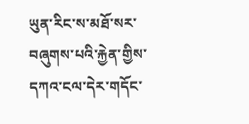ཡུན་རིང་ས་མཐོ་སར་བཞུགས་པའི་རྐྱེན་གྱིས་དཀའ་ངལ་དེར་གདོང་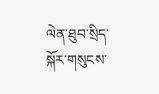ལེན་ཐུབ་སྲིད་སྐོར་གསུངས་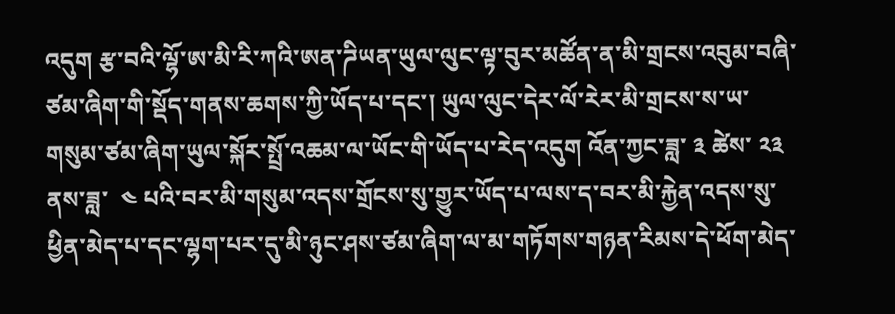འདུག རྩ་བའི་ལྷོ་ཨ་མི་རི་ཀའི་ཨན་ཌིཡན་ཡུལ་ལུང་ལྟ་བུར་མཚོན་ན་མི་གྲངས་འབུམ་བཞི་ཙམ་ཞིག་གི་སྡོད་གནས་ཆགས་ཀྱི་ཡོད་པ་དང་། ཡུལ་ལུང་དེར་ལོ་རེར་མི་གྲངས་ས་ཡ་གསུམ་ཙམ་ཞིག་ཡུལ་སྐོར་སྤྲོ་འཆམ་ལ་ཡོང་གི་ཡོད་པ་རེད་འདུག འོན་ཀྱང་ཟླ་ ༣ ཚེས་ ༢༣ ནས་ཟླ་  ༤ པའི་བར་མི་གསུམ་འདས་གྲོངས་སུ་གྱུར་ཡོད་པ་ལས་ད་བར་མི་རྐྱེན་འདས་སུ་ཕྱིན་མེད་པ་དང་ལྷག་པར་དུ་མི་ཉུང་ཤས་ཙམ་ཞིག་ལ་མ་གཏོགས་གཉན་རིམས་དེ་ཕོག་མེད་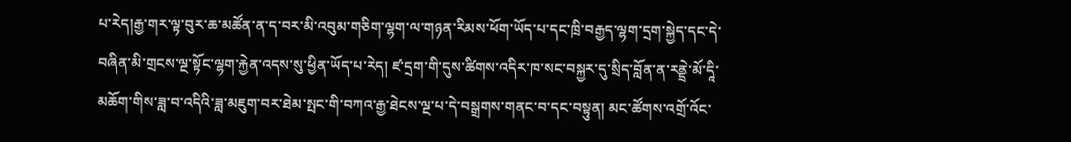པ་རེད།རྒྱ་གར་ལྟ་བུར་ཆ་མཚོན་ན་ད་བར་མི་འབུམ་གཅིག་ལྷག་ལ་གཉན་རིམས་ཕོག་ཡོད་པ་དང་ཁྲི་བརྒྱད་ལྷག་དྲག་སྐྱེད་དང་དེ་བཞིན་མི་གྲངས་ལྔ་སྟོང་ལྷག་རྐྱེན་འདས་སུ་ཕྱིན་ཡོད་པ་རེད། ཛ་དྲག་གི་དུས་ཚིགས་འདིར་ཁ་སང་བསྐྱར་དུ་སྲིད་བློན་ན་རནྡྲེ་མོ་དཱི་མཆོག་གིས་ཟླ་བ་འདིའི་ཟླ་མཇུག་བར་ཐེམ་སྤང་གི་བཀའ་རྒྱ་ཐེངས་ལྔ་པ་དེ་བསྒྲགས་གནང་བ་དང་བསྟུན། མང་ཚོགས་འགྲོ་འོང་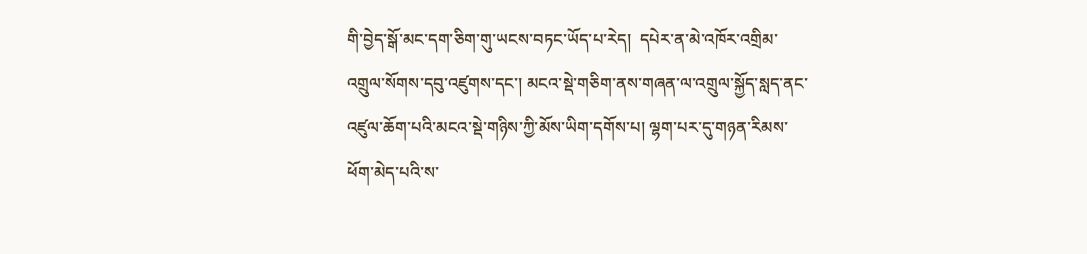གི་བྱེད་སྒོ་མང་དག་ཅིག་གུ་ཡངས་བཏང་ཡོད་པ་རེད།  དཔེར་ན་མེ་འཁོར་འགྲིམ་འགྲུལ་སོགས་དབུ་འཛུགས་དང་། མངའ་སྡེ་གཅིག་ནས་གཞན་ལ་འགྲུལ་སྐྱོད་སླད་ནང་འཛུལ་ཆོག་པའི་མངའ་སྡེ་གཉིས་ཀྱི་མོས་ཡིག་དགོས་པ། ལྷག་པར་དུ་གཉན་རིམས་ཕོག་མེད་པའི་ས་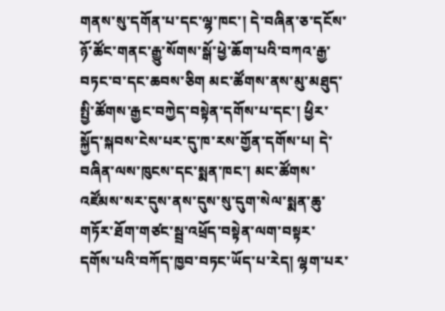གནས་སུ་དགོན་པ་དང་ལྷ་ཁང་། དེ་བཞིན་ཅ་དངོས་ཉོ་ཚོང་གནང་རྒྱུ་སོགས་སྒོ་ཕྱེ་ཆོག་པའི་བཀའ་རྒྱ་བཏང་བ་དང་ཆབས་ཅིག མང་ཚོགས་ནས་མུ་མཐུད་སྤྱི་ཚོགས་རྒྱང་བཀྱེད་བསྟེན་དགོས་པ་དང་། ཕྱིར་སྐྱོད་སྐབས་ངེས་པར་དུ་ཁ་རས་གྱོན་དགོས་པ། དེ་བཞིན་ལས་ཁུངས་དང་སྨན་ཁང་། མང་ཚོགས་འཛོམས་སར་དུས་ནས་དུས་སུ་དུག་སེལ་སྨན་ཆུ་གཏོར་ཐོག་གཙང་སྦྲ་འཕྲོད་བསྟེན་ལག་བསྟར་དགོས་པའི་བཀོད་ཁྱབ་བཏང་ཡོད་པ་རེད། ལྷག་པར་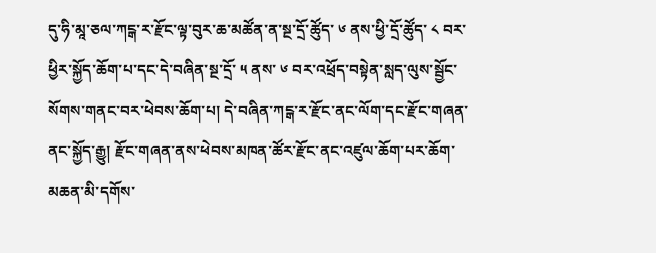དུ་ཧི་མཱ་ཅལ་ཀངྒ་ར་རྫོང་ལྟ་བུར་ཆ་མཚོན་ན་སྔ་དྲོ་ཚོུད་ ༦ ནས་ཕྱི་དྲོ་ཚོུད་ ༨ བར་ཕྱིར་སྐྱོད་ཆོག་པ་དང་དེ་བཞིན་སྔ་དྲོ་ ༥ ནས་ ༦ བར་འཕྲོད་བསྟེན་སླད་ལུས་སྦྱོང་སོགས་གནང་བར་ཕེབས་ཆོག་པ། དེ་བཞིན་ཀངྒ་ར་རྫོང་ནང་ལོག་དང་རྫོང་གཞན་ནང་སྐྱོད་རྒྱུ། རྫོང་གཞན་ནས་ཕེབས་མཁན་ཚོར་རྫོང་ནང་འཛུལ་ཆོག་པར་ཆོག་མཆན་མི་དགོས་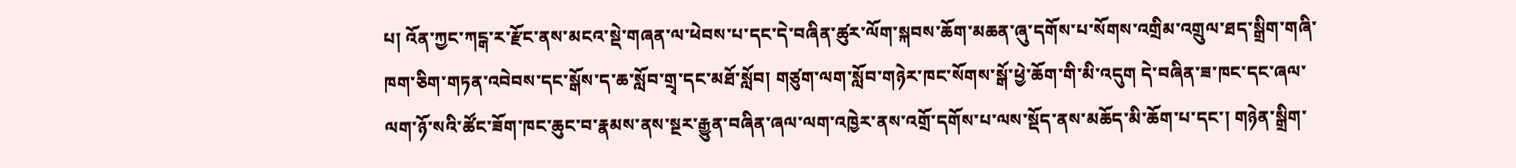པ། འོན་ཀྱང་ཀངྒ་ར་རྫོང་ནས་མངའ་སྡེ་གཞན་ལ་ཕེབས་པ་དང་དེ་བཞིན་ཚུར་ལོག་སྐབས་ཆོག་མཆན་ཞུ་དགོས་པ་སོགས་འགྲིམ་འགྲུལ་ཐད་སྒྲིག་གཞི་ཁག་ཅིག་གཏན་འབེབས་དང་སྒོས་ད་ཆ་སློབ་གྲྭ་དང་མཐོ་སློབ། གཙུག་ལག་སློབ་གཉེར་ཁང་སོགས་སྒོ་ཕྱེ་ཆོག་གི་མི་འདུག དེ་བཞིན་ཟ་ཁང་དང་ཞལ་ལག་ཉོ་སའི་ཚོང་ཟོག་ཁང་ཆུང་བ་རྣམས་ནས་སྔར་རྒྱུན་བཞིན་ཞལ་ལག་འཁྱེར་ནས་འགྲོ་དགོས་པ་ལས་སྡོད་ནས་མཆོད་མི་ཆོག་པ་དང་། གཉེན་སྒྲིག་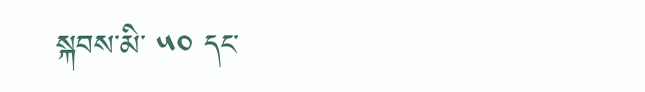སྐབས་མི་ ༥༠ དང་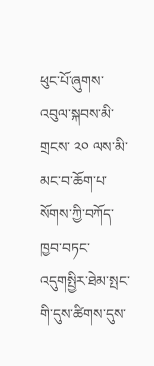ཕུང་པོ་ཞུགས་འབུལ་སྐབས་མི་གྲངས་ ༢༠ ལས་མི་མང་བ་ཆོག་པ་སོགས་ཀྱི་བཀོད་ཁྱབ་བཏང་འདུགསྤྱིར་ཐེམ་སྤང་གི་དུས་ཚིགས་དུས་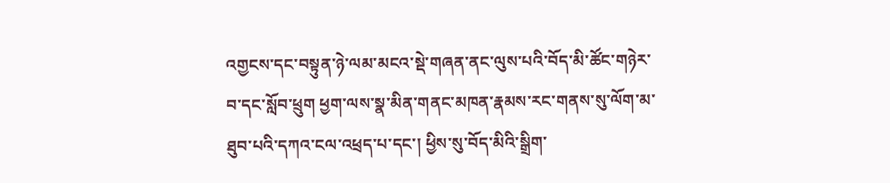འགྱངས་དང་བསྟུན་ཉེ་ལམ་མངའ་སྡེ་གཞན་ནང་ལུས་པའི་བོད་མི་ཚོང་གཉེར་བ་དང་སློབ་ཕྲུག ཕྱག་ལས་སྣ་མིན་གནང་མཁན་རྣམས་རང་གནས་སུ་ལོག་མ་ཐུབ་པའི་དཀའ་ངལ་འཕྲད་པ་དང་། ཕྱིས་སུ་བོད་མིའི་སྒྲིག་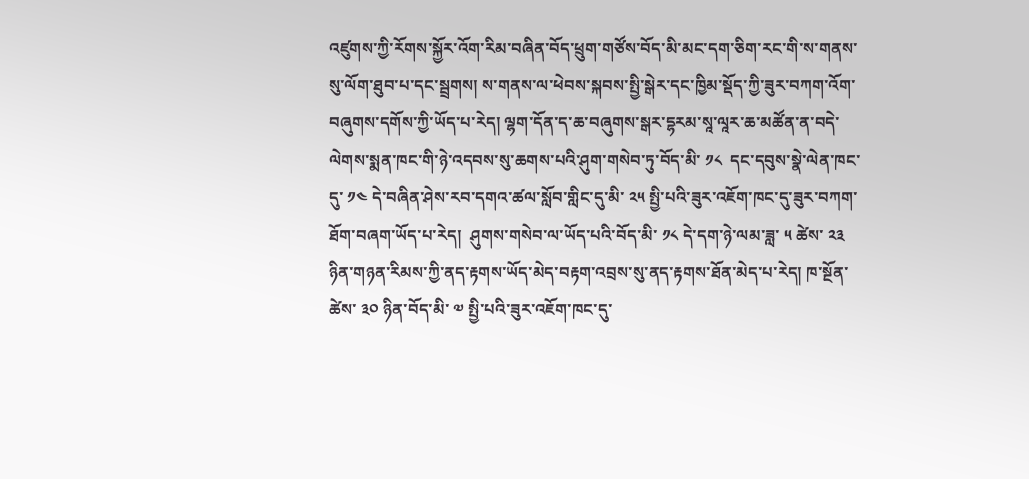འཛུགས་ཀྱི་རོགས་སྐྱོར་འོག་རིམ་བཞིན་བོད་ཕྲུག་གཙོས་བོད་མི་མང་དག་ཅིག་རང་གི་ས་གནས་སུ་ལོག་ཐུབ་པ་དང་སྦྲགས། ས་གནས་ལ་ཕེབས་སྐབས་སྤྱི་སྒེར་དང་ཁྱིམ་སྡོད་ཀྱི་ཟུར་བཀག་འོག་བཞུགས་དགོས་ཀྱི་ཡོད་པ་རེད། ལྷག་དོན་ད་ཆ་བཞུགས་སྒར་དྷརམ་སཱ་ལཱར་ཆ་མཚོན་ན་བདེ་ལེགས་སྨན་ཁང་གི་ཉེ་འདབས་སུ་ཆགས་པའི་ཤུག་གསེབ་ཏུ་བོད་མི་ ༡༨  དང་དབུས་སྣེ་ལེན་ཁང་དུ་ ༡༤ དེ་བཞིན་ཤེས་རབ་དགའ་ཚལ་སློབ་གླིང་དུ་མི་ ༢༥ སྤྱི་པའི་ཟུར་འཇོག་ཁང་དུ་ཟུར་བཀག་ཐོག་བཞག་ཡོད་པ་རེད།  ཤུགས་གསེབ་ལ་ཡོད་པའི་བོད་མི་ ༡༨ དེ་དག་ཉེ་ལམ་ཟླ་ ༥ ཚེས་ ༢༣ ཉིན་གཉན་རིམས་ཀྱི་ནད་རྟགས་ཡོད་མེད་བརྟག་འབྲས་སུ་ནད་རྟགས་ཐོན་མེད་པ་རེད། ཁ་སྔོན་ཚེས་ ༣༠ ཉིན་བོད་མི་ ༧ སྤྱི་པའི་ཟུར་འཇོག་ཁང་དུ་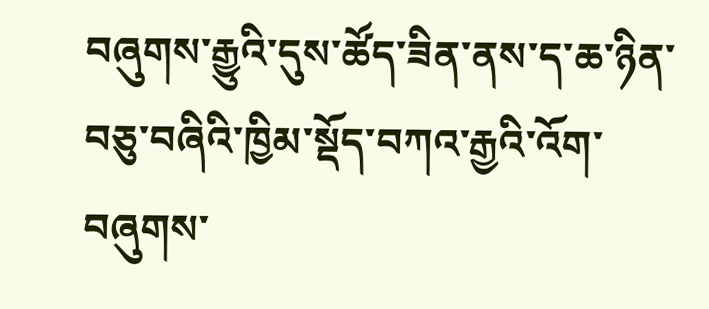བཞུགས་རྒྱུའི་དུས་ཚོད་ཟིན་ནས་ད་ཆ་ཉིན་བཅུ་བཞིའི་ཁྱིམ་སྡོད་བཀའ་རྒྱའི་འོག་བཞུགས་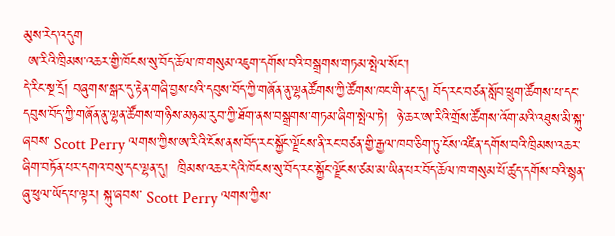མུས་རེད་འདུག
 ཨ་རིའི་ཁྲིམས་འཆར་གྱི་ཁོངས་སུ་བོད་ཆོལ་ཁ་གསུམ་འཇུག་དགོས་བའི་བསྒྲགས་གཏམ་སྤེལ་སོང་།
དེ་རིང་སྔ་དྲོ། བཞུགས་སྒར་དུ་རྟེན་གཞི་བྱས་པའི་དབུས་བོད་ཀྱི་གཞོན་ནུ་ལྷནཚོགས་ཀྱི་ཚོགས་ཁང་གི་ནང་དུ། བོད་རང་བཙན་སློབ་ཕྲུག་ཚོགས་པ་དང་དབུས་བོད་ཀྱི་གཞོན་ནུ་ལྷན་ཚོགས་གཉིས་མཉམ་རུབ་ཀྱི་ཐོག་ནས་བསྒྲགས་གཏམ་ཞིག་སྤེལ་ཏེ།  ཉེ་ཆར་ཨ་རིའི་གྲོས་ཚོགས་འོག་མའི་འཐུས་མི་སྐུ་ཞབས་ Scott Perry ལགས་ཀྱིས་ཨ་རིའི་ངོས་ནས་བོད་རང་སྐྱོང་ལྗོངས་ནི་རང་བཙན་གྱི་རྒྱལ་ཁབ་ཅིག་ཏུ་ངོས་འཛིན་དགོས་བའི་ཁྲིམས་འཆར་ཞིག་བཏོན་པར་དགའ་བསུ་དང་ལྷན་དུ།  ཁྲིམས་འཆར་དེའི་ཁོངས་སུ་བོད་རང་སྐྱོང་ལྗོངས་ཙམ་མ་ཡིན་པར་བོད་ཆོལ་ཁ་གསུམ་པོ་ཚུད་དགོས་བའི་སྙན་ཞུ་ཕུལ་ཡོད་པ་ལྟར། སྐུ་ཞབས་ Scott Perry ལགས་ཀྱིས་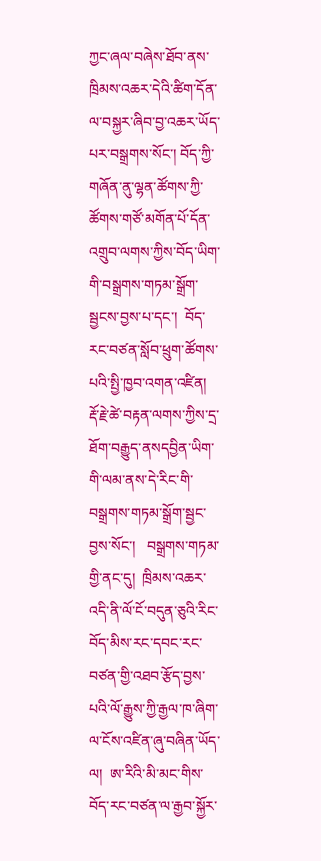ཀྱང་ཞལ་བཞེས་ཐོབ་ནས་ཁྲིམས་འཆར་དེའི་ཚིག་དོན་ལ་བསྐྱར་ཞིབ་བྱ་འཆར་ཡོད་པར་བསྒྲགས་སོང་། བོད་ཀྱི་གཞོན་ནུ་ལྷན་ཚོགས་ཀྱི་ཚོགས་གཙོ་མགོན་པོ་དོན་འགྲུབ་ལགས་ཀྱིས་བོད་ཡིག་གི་བསྒྲགས་གཏམ་སྒྲོག་སྦྱངས་བྱས་པ་དང་།  བོད་རང་བཙན་སློབ་ཕྲུག་ཚོགས་པའི་སྤྱི་ཁྱབ་འགན་འཛིན། རྡོ་རྗེ་ཚེ་བརྟན་ལགས་ཀྱིས་དྲ་ཐོག་བརྒྱུད་ནསདབྱིན་ཡིག་གི་ལམ་ནས་དེ་རིང་གི་བསྒྲགས་གཏམ་སྒྲོག་སྦྱང་བྱས་སོང་།   བསྒྲགས་གཏམ་གྱི་ནང་དུ།  ཁྲིམས་འཆར་འདི་ནི་ལོ་ངོ་བདུན་ཅུའི་རིང་བོད་མིས་རང་དབང་རང་བཙན་གྱི་འཐབ་རྩོད་བྱས་པའི་ལོ་རྒྱུས་ཀྱི་རྒྱལ་ཁ་ཞིག་ལ་ངོས་འཛིན་ཞུ་བཞིན་ཡོད་ལ།  ཨ་རིའི་མི་མང་གིས་བོད་རང་བཙན་ལ་རྒྱབ་སྐྱོར་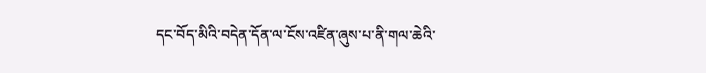དང་བོད་མིའི་བདེན་དོན་ལ་ངོས་འཛིན་ཞུས་པ་ནི་གལ་ཆེའི་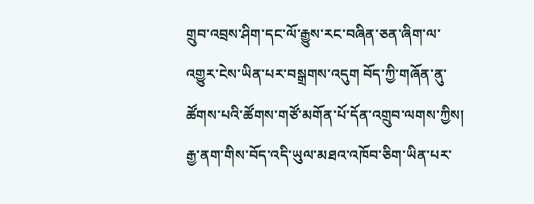གྲུབ་འབྲས་ཤིག་དང་ལོ་རྒྱུས་རང་བཞིན་ཅན་ཞིག་ལ་འགྱུར་ངེས་ཡིན་པར་བསྒྲགས་འདུག བོད་ཀྱི་གཞོན་ནུ་ཚོགས་པའི་ཚོགས་གཙོ་མགོན་པོ་དོན་འགྲུབ་ལགས་ཀྱིས།  རྒྱ་ནག་གིས་བོད་འདི་ཡུལ་མཐའ་འཁོབ་ཅིག་ཡིན་པར་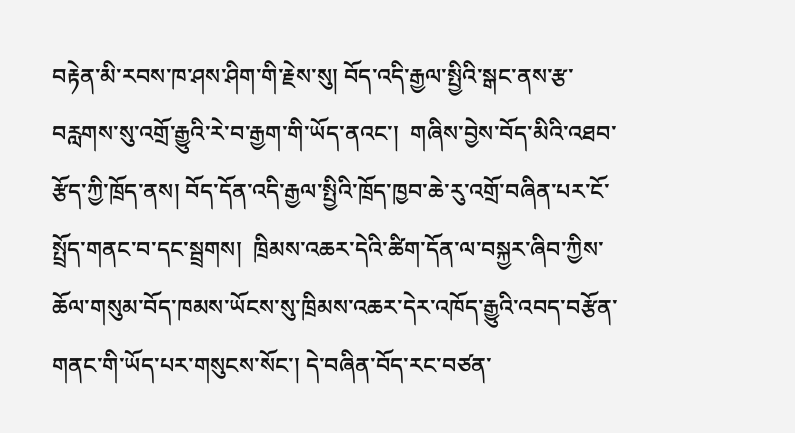བརྟེན་མི་རབས་ཁ་ཤས་ཤིག་གི་རྗེས་སུ། བོད་འདི་རྒྱལ་སྤྱིའི་སྒང་ནས་རྩ་བརླགས་སུ་འགྲོ་རྒྱུའི་རེ་བ་རྒྱག་གི་ཡོད་ནའང་།  གཞིས་བྱེས་བོད་མིའི་འཐབ་རྩོད་ཀྱི་ཁྲོད་ནས། བོད་དོན་འདི་རྒྱལ་སྤྱིའི་ཁྲོད་ཁྱབ་ཆེ་རུ་འགྲོ་བཞིན་པར་ངོ་སྤྲོད་གནང་བ་དང་སྦྲགས།  ཁྲིམས་འཆར་དེའི་ཚིག་དོན་ལ་བསྐྱར་ཞིབ་ཀྱིས་ཆོལ་གསུམ་བོད་ཁམས་ཡོངས་སུ་ཁྲིམས་འཆར་དེར་འཁོད་རྒྱུའི་འབད་བརྩོན་གནང་གི་ཡོད་པར་གསུངས་སོང་། དེ་བཞིན་བོད་རང་བཙན་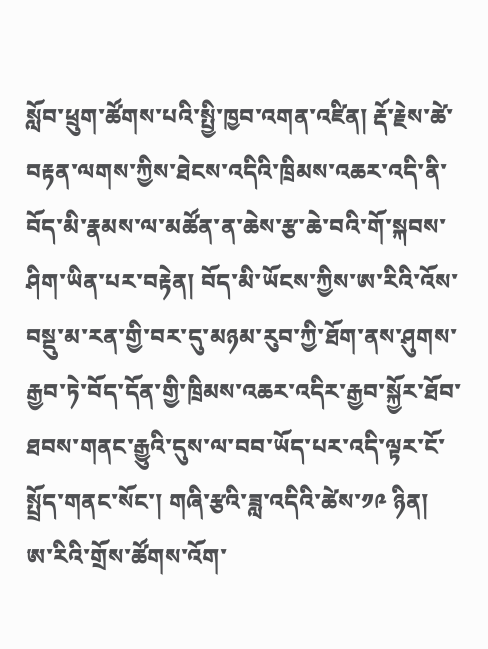སློབ་ཕྲུག་ཚོགས་པའི་སྤྱི་ཁྱབ་འགན་འཛིན། རྡོ་རྗེས་ཚེ་བརྟན་ལགས་ཀྱིས་ཐེངས་འདིའི་ཁྲིམས་འཆར་འདི་ནི་བོད་མི་རྣམས་ལ་མཚོན་ན་ཆེས་རྩ་ཆེ་བའི་གོ་སྐབས་ཤིག་ཡིན་པར་བརྟེན། བོད་མི་ཡོངས་ཀྱིས་ཨ་རིའི་འོས་བསྡུ་མ་རན་གྱི་བར་དུ་མཉམ་རུབ་ཀྱི་ཐོག་ནས་ཤུགས་རྒྱབ་ཏེ་བོད་དོན་གྱི་ཁྲིམས་འཆར་འདིར་རྒྱབ་སྐྱོར་ཐོབ་ཐབས་གནང་རྒྱུའི་དུས་ལ་བབ་ཡོད་པར་འདི་ལྟར་ངོ་སྤྲོད་གནང་སོང་། གཞི་རྩའི་ཟླ་འདིའི་ཚེས་༡༩ ཉིན།  ཨ་རིའི་གྲོས་ཚོགས་འོག་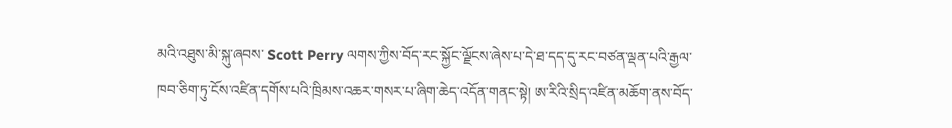མའི་འཐུས་མི་སྐུ་ཞབས་ Scott Perry ལགས་ཀྱིས་བོད་རང་སྐྱོང་ལྗོངས་ཞེས་པ་དེ་ཐ་དད་དུ་རང་བཙན་ལྡན་པའི་རྒྱལ་ཁབ་ཅིག་ཏུ་ངོས་འཛིན་དགོས་པའི་ཁྲིམས་འཆར་གསར་པ་ཞིག་ཆེད་འདོན་གནང་སྟེ། ཨ་རིའི་སྲིད་འཛིན་མཆོག་ནས་བོད་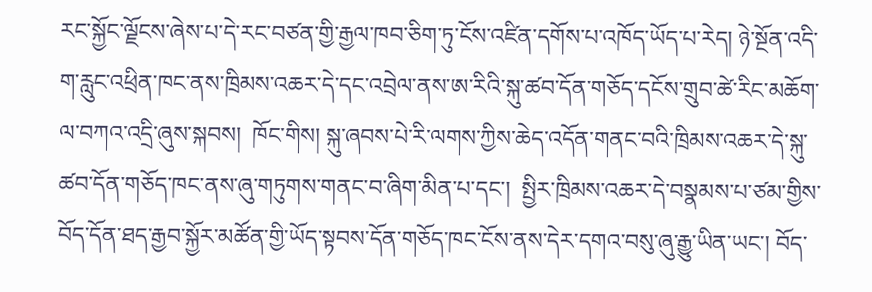རང་སྐྱོང་ལྗོངས་ཞེས་པ་དེ་རང་བཙན་གྱི་རྒྱལ་ཁབ་ཅིག་ཏུ་ངོས་འཛིན་དགོས་པ་འཁོད་ཡོད་པ་རེད། ཉེ་སྔོན་འདི་ག་རླུང་འཕྲིན་ཁང་ནས་ཁྲིམས་འཆར་དེ་དང་འབྲེལ་ནས་ཨ་རིའི་སྐུ་ཚབ་དོན་གཅོད་དངོས་གྲུབ་ཚེ་རིང་མཆོག་ལ་བཀའ་འདྲི་ཞུས་སྐབས།  ཁོང་གིས། སྐུ་ཞབས་པེ་རི་ལགས་ཀྱིས་ཆེད་འདོན་གནང་བའི་ཁྲིམས་འཆར་དེ་སྐུ་ཚབ་དོན་གཅོད་ཁང་ནས་ཞུ་གཏུགས་གནང་བ་ཞིག་མིན་པ་དང་།  སྤྱིར་ཁྲིམས་འཆར་དེ་བསྣམས་པ་ཙམ་གྱིས་བོད་དོན་ཐད་རྒྱབ་སྐྱོར་མཚོན་གྱི་ཡོད་སྟབས་དོན་གཅོད་ཁང་ངོས་ནས་དེར་དགའ་བསུ་ཞུ་རྒྱུ་ཡིན་ཡང་། བོད་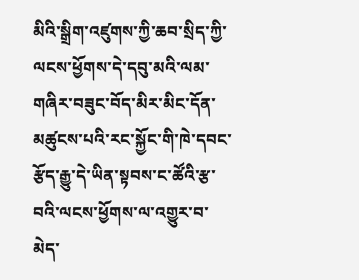མིའི་སྒྲིག་འཛུགས་ཀྱི་ཆབ་སྲིད་ཀྱི་ལངས་ཕྱོགས་དེ་དབུ་མའི་ལམ་གཞིར་བཟུང་བོད་མིར་མིང་དོན་མཚུངས་པའི་རང་སྐྱོང་གི་ཁེ་དབང་རྩོད་རྒྱུ་དེ་ཡིན་སྟབས་ང་ཚོའི་རྩ་བའི་ལངས་ཕྱོགས་ལ་འགྱུར་བ་མེད་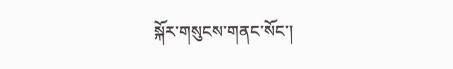སྐོར་གསུངས་གནང་སོང་།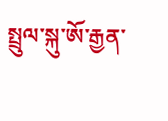སྤྲུལ་སྐུ་ཨོ་རྒྱན་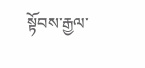སྟོབས་རྒྱལ་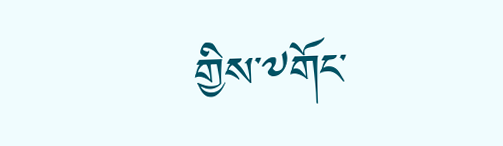གྱིས་༸གོང་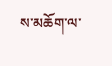ས་མཆོག་ལ་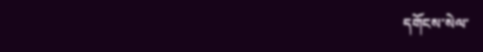དགོངས་སེལ་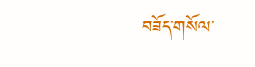བཟོད་གསོལ་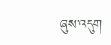ཞུས་འདུག